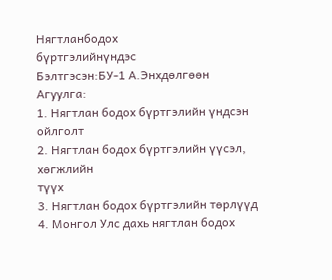Нягтланбодох
бүртгэлийнүндэс
Бэлтгэсэн:БУ-1 А.Энхдөлгөөн
Агуулга:
1. Нягтлан бодох бүртгэлийн үндсэн ойлголт
2. Нягтлан бодох бүртгэлийн үүсэл, хөгжлийн
түүх
3. Нягтлан бодох бүртгэлийн төрлүүд
4. Монгол Улс дахь нягтлан бодох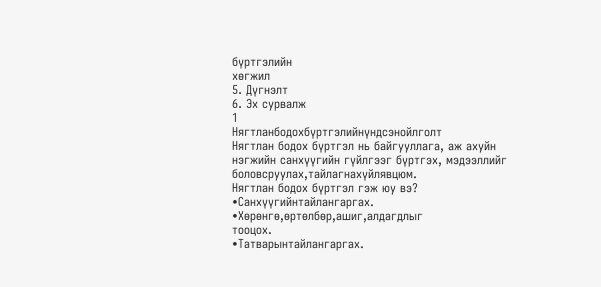бүртгэлийн
хөгжил
5. Дүгнэлт
6. Эх сурвалж
1
Нягтланбодохбүртгэлийнүндсэнойлголт
Нягтлан бодох бүртгэл нь байгууллага, аж ахуйн
нэгжийн санхүүгийн гүйлгээг бүртгэх, мэдээллийг
боловсруулах,тайлагнахүйлявцюм.
Нягтлан бодох бүртгэл гэж юу вэ?
•Санхүүгийнтайлангаргах.
•Хөрөнгө,өртөлбөр,ашиг,алдагдлыг
тооцох.
•Татварынтайлангаргах.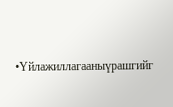•Үйлажиллагааныүрашгийг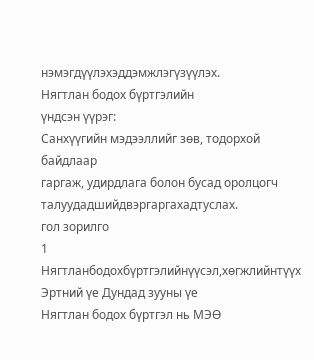нэмэгдүүлэхэддэмжлэгүзүүлэх.
Нягтлан бодох бүртгэлийн
үндсэн үүрэг:
Санхүүгийн мэдээллийг зөв, тодорхой байдлаар
гаргаж, удирдлага болон бусад оролцогч
талуудадшийдвэргаргахадтуслах.
гол зорилго
1
Нягтланбодохбүртгэлийнүүсэл,хөгжлийнтүүх
Эртний үе Дундад зууны үе
Нягтлан бодох бүртгэл нь МЭӨ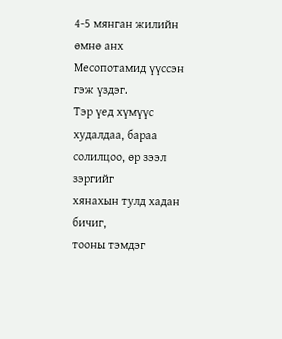4-5 мянган жилийн өмнө анх
Месопотамид үүссэн гэж үздэг.
Тэр үед хүмүүс худалдаа, бараа
солилцоо, өр зээл зэргийг
хянахын тулд хадан бичиг,
тооны тэмдэг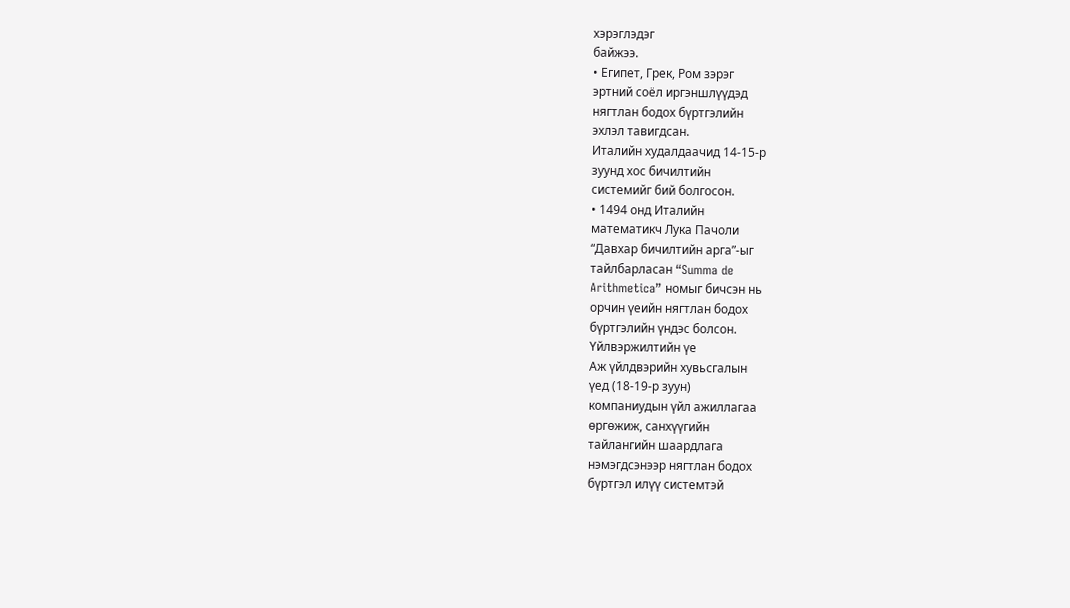хэрэглэдэг
байжээ.
• Египет, Грек, Ром зэрэг
эртний соёл иргэншлүүдэд
нягтлан бодох бүртгэлийн
эхлэл тавигдсан.
Италийн худалдаачид 14-15-р
зуунд хос бичилтийн
системийг бий болгосон.
• 1494 онд Италийн
математикч Лука Пачоли
“Давхар бичилтийн арга”-ыг
тайлбарласан “Summa de
Arithmetica” номыг бичсэн нь
орчин үеийн нягтлан бодох
бүртгэлийн үндэс болсон.
Үйлвэржилтийн үе
Аж үйлдвэрийн хувьсгалын
үед (18-19-р зуун)
компаниудын үйл ажиллагаа
өргөжиж, санхүүгийн
тайлангийн шаардлага
нэмэгдсэнээр нягтлан бодох
бүртгэл илүү системтэй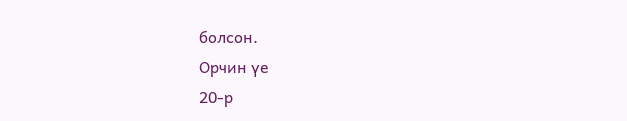болсон.
Орчин үе
20-р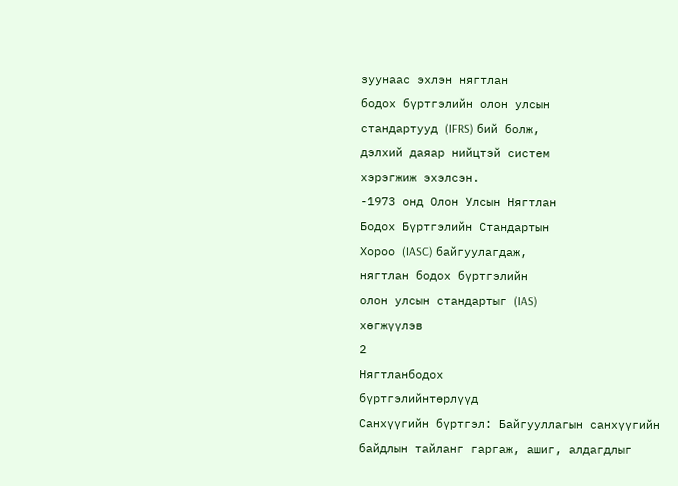зуунаас эхлэн нягтлан
бодох бүртгэлийн олон улсын
стандартууд (IFRS) бий болж,
дэлхий даяар нийцтэй систем
хэрэгжиж эхэлсэн.
-1973 онд Олон Улсын Нягтлан
Бодох Бүртгэлийн Стандартын
Хороо (IASC) байгуулагдаж,
нягтлан бодох бүртгэлийн
олон улсын стандартыг (IAS)
хөгжүүлэв
2
Нягтланбодох
бүртгэлийнтөрлүүд
Санхүүгийн бүртгэл: Байгууллагын санхүүгийн
байдлын тайланг гаргаж, ашиг, алдагдлыг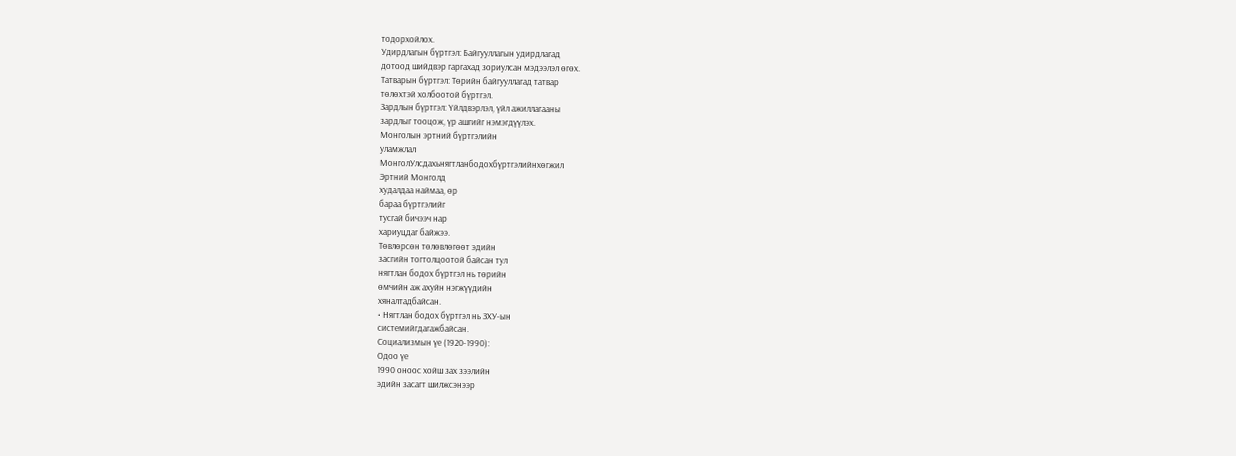тодорхойлох.
Удирдлагын бүртгэл: Байгууллагын удирдлагад
дотоод шийдвэр гаргахад зориулсан мэдээлэл өгөх.
Татварын бүртгэл: Төрийн байгууллагад татвар
төлөхтэй холбоотой бүртгэл.
Зардлын бүртгэл: Үйлдвэрлэл, үйл ажиллагааны
зардлыг тооцож, үр ашгийг нэмэгдүүлэх.
Монголын эртний бүртгэлийн
уламжлал
МонголУлсдахьнягтланбодохбүртгэлийнхөгжил
Эртний Монголд
худалдаа наймаа, өр
бараа бүртгэлийг
тусгай бичээч нар
хариуцдаг байжээ.
Төвлөрсөн төлөвлөгөөт эдийн
засгийн тогтолцоотой байсан тул
нягтлан бодох бүртгэл нь төрийн
өмчийн аж ахуйн нэгжүүдийн
хяналтадбайсан.
• Нягтлан бодох бүртгэл нь ЗХУ-ын
системийгдагажбайсан.
Социализмын үе (1920-1990):
Одоо үе
1990 оноос хойш зах зээлийн
эдийн засагт шилжсэнээр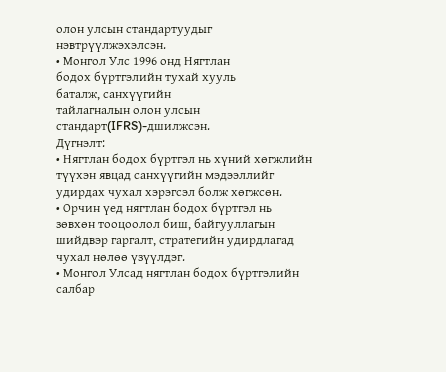олон улсын стандартуудыг
нэвтрүүлжэхэлсэн.
• Монгол Улс 1996 онд Нягтлан
бодох бүртгэлийн тухай хууль
баталж, санхүүгийн
тайлагналын олон улсын
стандарт(IFRS)-дшилжсэн.
Дүгнэлт:
• Нягтлан бодох бүртгэл нь хүний хөгжлийн
түүхэн явцад санхүүгийн мэдээллийг
удирдах чухал хэрэгсэл болж хөгжсөн.
• Орчин үед нягтлан бодох бүртгэл нь
зөвхөн тооцоолол биш, байгууллагын
шийдвэр гаргалт, стратегийн удирдлагад
чухал нөлөө үзүүлдэг.
• Монгол Улсад нягтлан бодох бүртгэлийн
салбар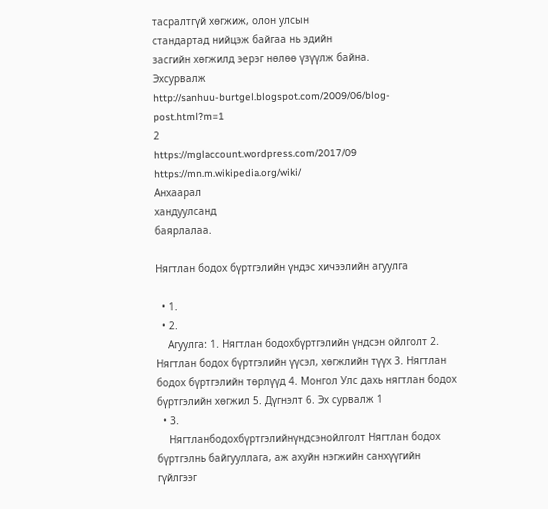тасралтгүй хөгжиж, олон улсын
стандартад нийцэж байгаа нь эдийн
засгийн хөгжилд эерэг нөлөө үзүүлж байна.
Эхсурвалж
http://sanhuu-burtgel.blogspot.com/2009/06/blog-post.html?m=1
2
https://mglaccount.wordpress.com/2017/09
https://mn.m.wikipedia.org/wiki/
Анхаарал
хандуулсанд
баярлалаа.

Нягтлан бодох бүртгэлийн үндэс хичээлийн агуулга

  • 1.
  • 2.
    Агуулга: 1. Нягтлан бодохбүртгэлийн үндсэн ойлголт 2. Нягтлан бодох бүртгэлийн үүсэл, хөгжлийн түүх 3. Нягтлан бодох бүртгэлийн төрлүүд 4. Монгол Улс дахь нягтлан бодох бүртгэлийн хөгжил 5. Дүгнэлт 6. Эх сурвалж 1
  • 3.
    Нягтланбодохбүртгэлийнүндсэнойлголт Нягтлан бодох бүртгэлнь байгууллага, аж ахуйн нэгжийн санхүүгийн гүйлгээг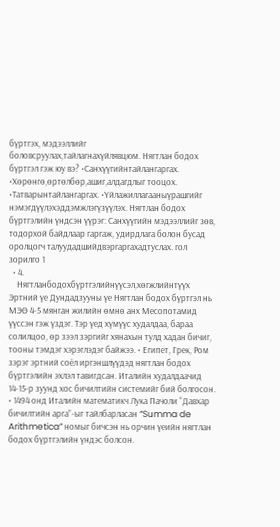бүртгэх, мэдээллийг боловсруулах,тайлагнахүйлявцюм. Нягтлан бодох бүртгэл гэж юу вэ? •Санхүүгийнтайлангаргах. •Хөрөнгө,өртөлбөр,ашиг,алдагдлыг тооцох. •Татварынтайлангаргах. •Үйлажиллагааныүрашгийг нэмэгдүүлэхэддэмжлэгүзүүлэх. Нягтлан бодох бүртгэлийн үндсэн үүрэг: Санхүүгийн мэдээллийг зөв, тодорхой байдлаар гаргаж, удирдлага болон бусад оролцогч талуудадшийдвэргаргахадтуслах. гол зорилго 1
  • 4.
    Нягтланбодохбүртгэлийнүүсэл,хөгжлийнтүүх Эртний үе Дундадзууны үе Нягтлан бодох бүртгэл нь МЭӨ 4-5 мянган жилийн өмнө анх Месопотамид үүссэн гэж үздэг. Тэр үед хүмүүс худалдаа, бараа солилцоо, өр зээл зэргийг хянахын тулд хадан бичиг, тооны тэмдэг хэрэглэдэг байжээ. • Египет, Грек, Ром зэрэг эртний соёл иргэншлүүдэд нягтлан бодох бүртгэлийн эхлэл тавигдсан. Италийн худалдаачид 14-15-р зуунд хос бичилтийн системийг бий болгосон. • 1494 онд Италийн математикч Лука Пачоли “Давхар бичилтийн арга”-ыг тайлбарласан “Summa de Arithmetica” номыг бичсэн нь орчин үеийн нягтлан бодох бүртгэлийн үндэс болсон.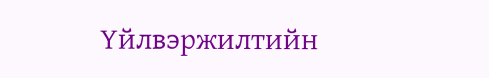Үйлвэржилтийн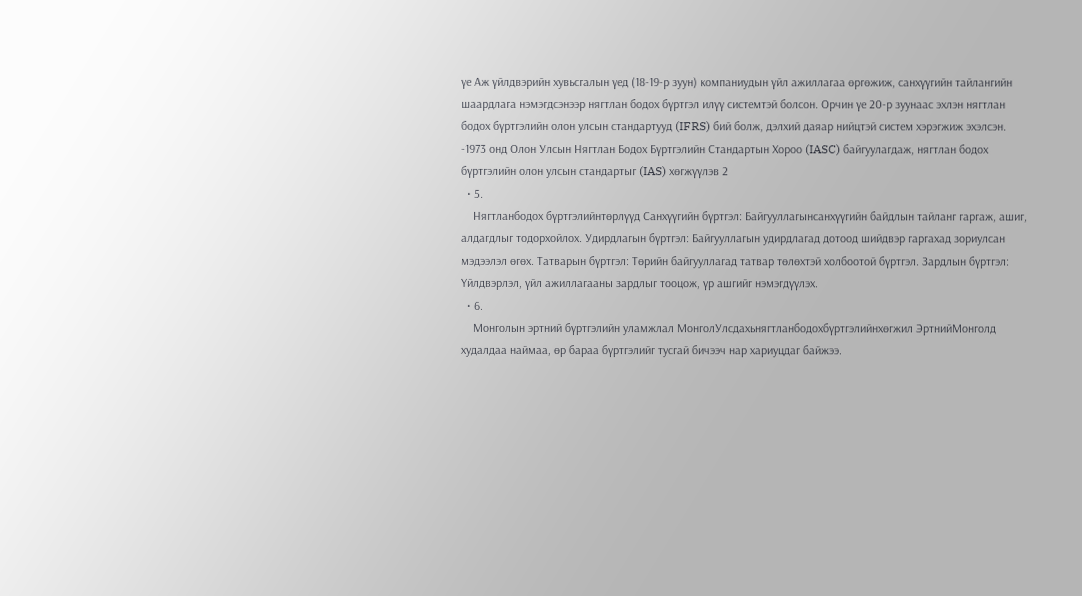үе Аж үйлдвэрийн хувьсгалын үед (18-19-р зуун) компаниудын үйл ажиллагаа өргөжиж, санхүүгийн тайлангийн шаардлага нэмэгдсэнээр нягтлан бодох бүртгэл илүү системтэй болсон. Орчин үе 20-р зуунаас эхлэн нягтлан бодох бүртгэлийн олон улсын стандартууд (IFRS) бий болж, дэлхий даяар нийцтэй систем хэрэгжиж эхэлсэн. -1973 онд Олон Улсын Нягтлан Бодох Бүртгэлийн Стандартын Хороо (IASC) байгуулагдаж, нягтлан бодох бүртгэлийн олон улсын стандартыг (IAS) хөгжүүлэв 2
  • 5.
    Нягтланбодох бүртгэлийнтөрлүүд Санхүүгийн бүртгэл: Байгууллагынсанхүүгийн байдлын тайланг гаргаж, ашиг, алдагдлыг тодорхойлох. Удирдлагын бүртгэл: Байгууллагын удирдлагад дотоод шийдвэр гаргахад зориулсан мэдээлэл өгөх. Татварын бүртгэл: Төрийн байгууллагад татвар төлөхтэй холбоотой бүртгэл. Зардлын бүртгэл: Үйлдвэрлэл, үйл ажиллагааны зардлыг тооцож, үр ашгийг нэмэгдүүлэх.
  • 6.
    Монголын эртний бүртгэлийн уламжлал МонголУлсдахьнягтланбодохбүртгэлийнхөгжил ЭртнийМонголд худалдаа наймаа, өр бараа бүртгэлийг тусгай бичээч нар хариуцдаг байжээ.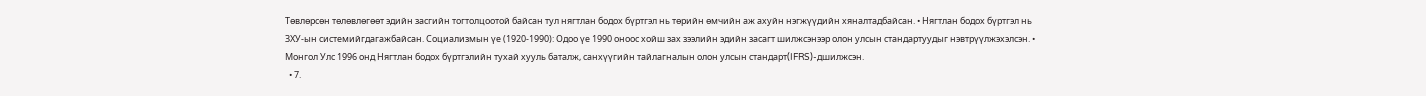Төвлөрсөн төлөвлөгөөт эдийн засгийн тогтолцоотой байсан тул нягтлан бодох бүртгэл нь төрийн өмчийн аж ахуйн нэгжүүдийн хяналтадбайсан. • Нягтлан бодох бүртгэл нь ЗХУ-ын системийгдагажбайсан. Социализмын үе (1920-1990): Одоо үе 1990 оноос хойш зах зээлийн эдийн засагт шилжсэнээр олон улсын стандартуудыг нэвтрүүлжэхэлсэн. • Монгол Улс 1996 онд Нягтлан бодох бүртгэлийн тухай хууль баталж, санхүүгийн тайлагналын олон улсын стандарт(IFRS)-дшилжсэн.
  • 7.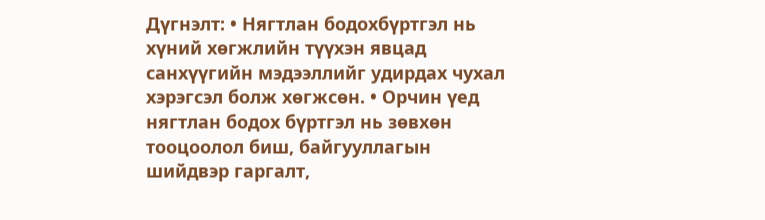Дүгнэлт: • Нягтлан бодохбүртгэл нь хүний хөгжлийн түүхэн явцад санхүүгийн мэдээллийг удирдах чухал хэрэгсэл болж хөгжсөн. • Орчин үед нягтлан бодох бүртгэл нь зөвхөн тооцоолол биш, байгууллагын шийдвэр гаргалт,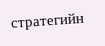стратегийн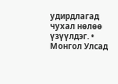удирдлагад чухал нөлөө үзүүлдэг. • Монгол Улсад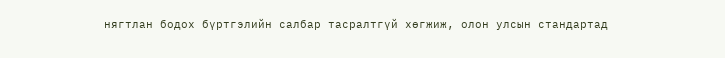нягтлан бодох бүртгэлийн салбар тасралтгүй хөгжиж, олон улсын стандартад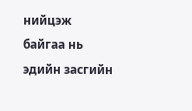нийцэж байгаа нь эдийн засгийн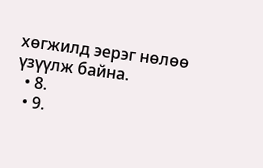хөгжилд эерэг нөлөө үзүүлж байна.
  • 8.
  • 9.